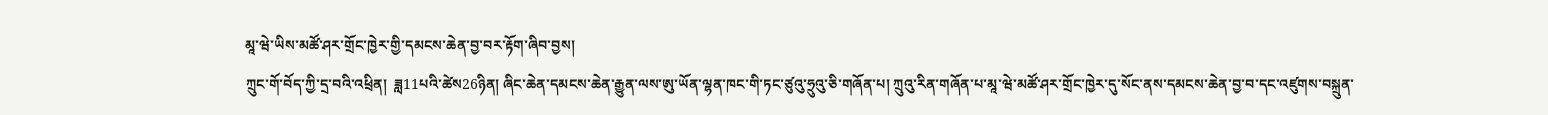མཱ་ཝེ་ཡིས་མཚོ་ཤར་གྲོང་ཁྱེར་གྱི་དམངས་ཆེན་བྱ་བར་རྟོག་ཞིབ་བྱས།
ཀྲུང་གོ་བོད་ཀྱི་དྲ་བའི་འཕྲིན།  ཟླ11པའི་ཚེས26ཉིན། ཞིང་ཆེན་དམངས་ཆེན་རྒྱུན་ལས་ཨུ་ཡོན་ལྷན་ཁང་གི་ཏང་ཙུའུ་ཧྲུའུ་ཅི་གཞོན་པ། ཀྲུའུ་རིན་གཞོན་པ་མཱ་ཝེ་མཚོ་ཤར་གྲོང་ཁྱེར་དུ་སོང་ནས་དམངས་ཆེན་བྱ་བ་དང་འཛུགས་བསྐྲུན་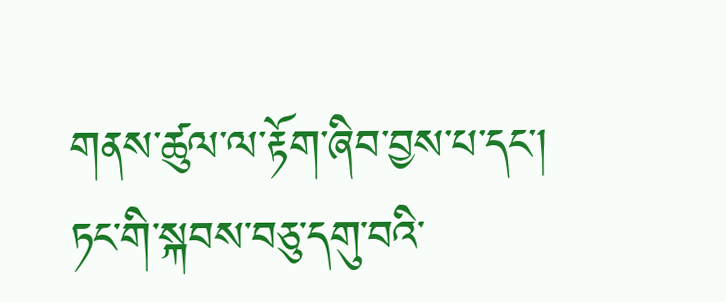གནས་ཚུལ་ལ་རྟོག་ཞིབ་བྱས་པ་དང་། ཏང་གི་སྐབས་བཅུ་དགུ་བའི་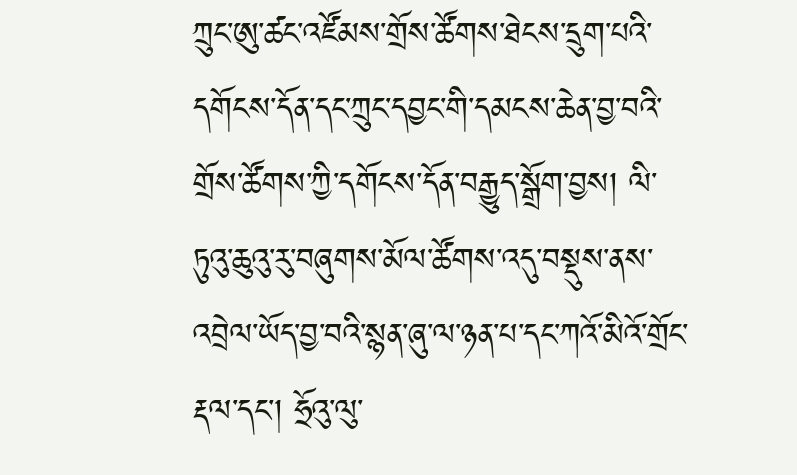ཀྲུང་ཨུ་ཚང་འཛོམས་གྲོས་ཚོགས་ཐེངས་དྲུག་པའི་དགོངས་དོན་དང་ཀྲུང་དབྱང་གི་དམངས་ཆེན་བྱ་བའི་གྲོས་ཚོགས་ཀྱི་དགོངས་དོན་བརྒྱུད་སྒྲོག་བྱས། ལི་ཏུའུ་ཆུའུ་རུ་བཞུགས་མོལ་ཚོགས་འདུ་བསྡུས་ནས་འབྲེལ་ཡོད་བྱ་བའི་སྙན་ཞུ་ལ་ཉན་པ་དང་ཀའོ་མིའོ་གྲོང་རྡལ་དང་། ཧྲོའུ་ལུ་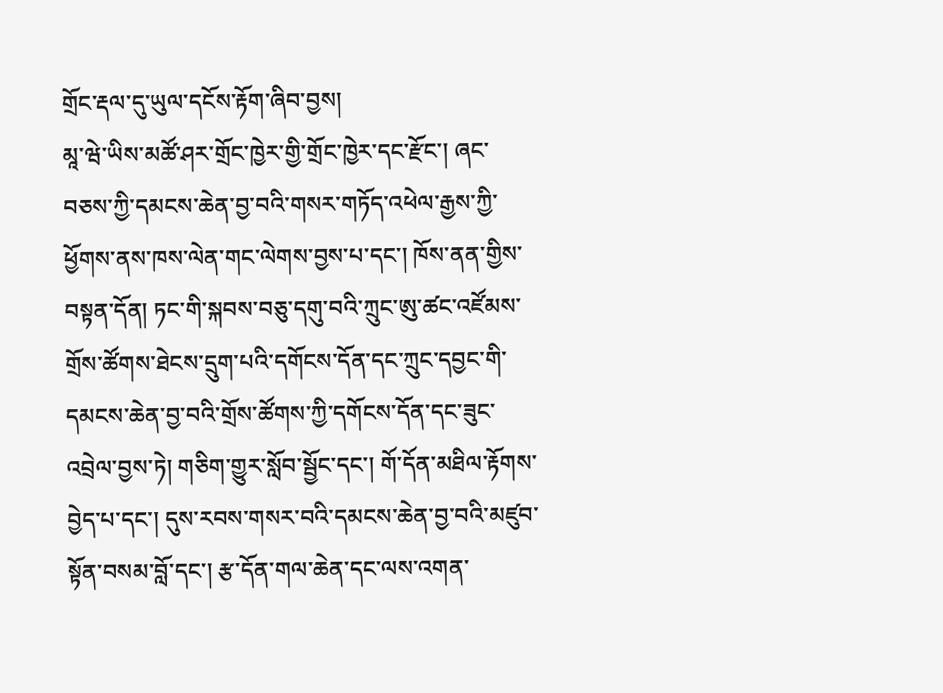གྲོང་རྡལ་དུ་ཡུལ་དངོས་རྟོག་ཞིབ་བྱས།
མཱ་ཝེ་ཡིས་མཚོ་ཤར་གྲོང་ཁྱེར་གྱི་གྲོང་ཁྱེར་དང་རྫོང་། ཞང་བཅས་ཀྱི་དམངས་ཆེན་བྱ་བའི་གསར་གཏོད་འཕེལ་རྒྱས་ཀྱི་ཕྱོགས་ནས་ཁས་ལེན་གང་ལེགས་བྱས་པ་དང་། ཁོས་ནན་གྱིས་བསྟན་དོན། ཏང་གི་སྐབས་བཅུ་དགུ་བའི་ཀྲུང་ཨུ་ཚང་འཛོམས་གྲོས་ཚོགས་ཐེངས་དྲུག་པའི་དགོངས་དོན་དང་ཀྲུང་དབྱང་གི་དམངས་ཆེན་བྱ་བའི་གྲོས་ཚོགས་ཀྱི་དགོངས་དོན་དང་ཟུང་འབྲེལ་བྱས་ཏེ། གཅིག་གྱུར་སློབ་སྦྱོང་དང་། གོ་དོན་མཐིལ་རྟོགས་བྱེད་པ་དང་། དུས་རབས་གསར་བའི་དམངས་ཆེན་བྱ་བའི་མཛུབ་སྟོན་བསམ་བློ་དང་། རྩ་དོན་གལ་ཆེན་དང་ལས་འགན་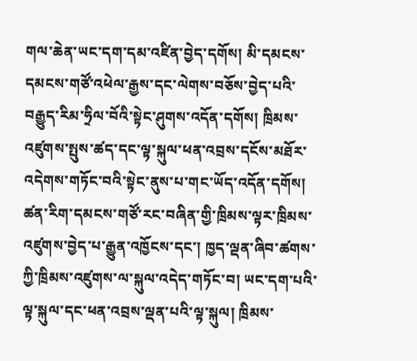གལ་ཆེན་ཡང་དག་དམ་འཛིན་བྱེད་དགོས། མི་དམངས་དམངས་གཙོ་འཕེལ་རྒྱས་དང་ལེགས་བཅོས་བྱེད་པའི་བརྒྱུད་རིམ་ཧྲིལ་བོའི་སྟེང་ཤུགས་འདོན་དགོས། ཁྲིམས་འཛུགས་སྤུས་ཚད་དང་ལྟ་སྐུལ་ཕན་འབྲས་དངོས་མཐོར་འདེགས་གཏོང་བའི་སྟེང་ནུས་པ་གང་ཡོད་འདོན་དགོས། ཚན་རིག་དམངས་གཙོ་རང་བཞིན་གྱི་ཁྲིམས་ལྟར་ཁྲིམས་འཛུགས་བྱེད་པ་རྒྱུན་འཁྱོངས་དང་། ཁྱད་ལྡན་ཞིབ་ཚགས་ཀྱི་ཁྲིམས་འཛུགས་ལ་སྐུལ་འདེད་གཏོང་བ། ཡང་དག་པའི་ལྟ་སྐུལ་དང་ཕན་འབྲས་ལྡན་པའི་ལྟ་སྐུལ། ཁྲིམས་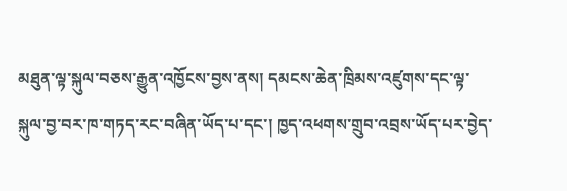མཐུན་ལྟ་སྐུལ་བཅས་རྒྱུན་འཁྱོངས་བྱས་ནས། དམངས་ཆེན་ཁྲིམས་འཛུགས་དང་ལྟ་སྐུལ་བྱ་བར་ཁ་གཏད་རང་བཞིན་ཡོད་པ་དང་། ཁྱད་འཕགས་གྲུབ་འབྲས་ཡོད་པར་བྱེད་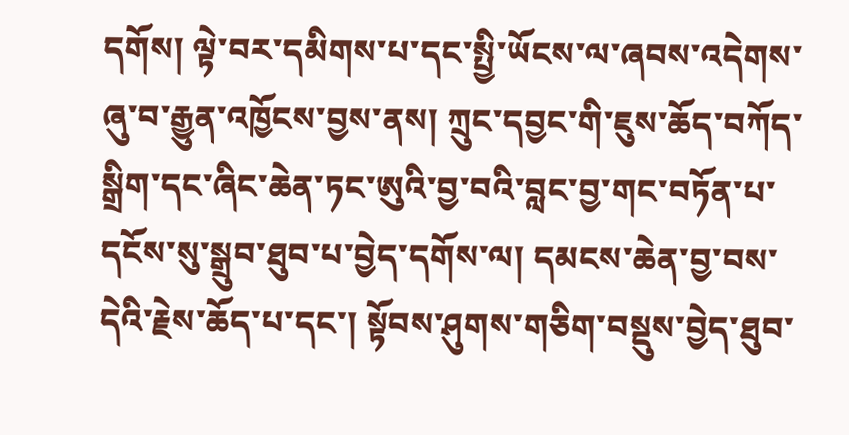དགོས། ལྟེ་བར་དམིགས་པ་དང་སྤྱི་ཡོངས་ལ་ཞབས་འདེགས་ཞུ་བ་རྒྱུན་འཁྱོངས་བྱས་ནས། ཀྲུང་དབྱང་གི་ཇུས་ཆོད་བཀོད་སྒྲིག་དང་ཞིང་ཆེན་ཏང་ཨུའི་བྱ་བའི་བླང་བྱ་གང་བཏོན་པ་དངོས་སུ་སྒྲུབ་ཐུབ་པ་བྱེད་དགོས་ལ། དམངས་ཆེན་བྱ་བས་དེའི་རྗེས་ཆོད་པ་དང་། སྟོབས་ཤུགས་གཅིག་བསྡུས་བྱེད་ཐུབ་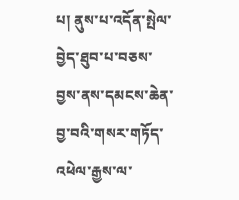པ། ནུས་པ་འདོན་སྤེལ་བྱེད་ཐུབ་པ་བཅས་བྱས་ནས་དམངས་ཆེན་བྱ་བའི་གསར་གཏོད་འཕེལ་རྒྱས་ལ་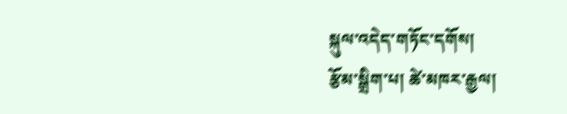སྐུལ་འདེད་གཏོང་དགོས།
རྩོམ་སྒྲིག་པ། ཚེ་མཁར་རྒྱལ།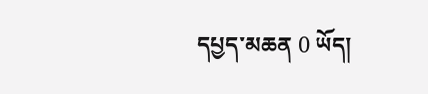དཔྱད་མཆན 0 ཡོད།